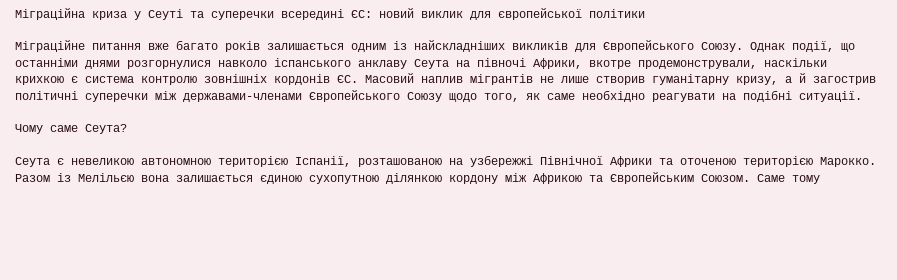Міграційна криза у Сеуті та суперечки всередині ЄС: новий виклик для європейської політики

Міграційне питання вже багато років залишається одним із найскладніших викликів для Європейського Союзу. Однак події, що останніми днями розгорнулися навколо іспанського анклаву Сеута на півночі Африки, вкотре продемонстрували, наскільки крихкою є система контролю зовнішніх кордонів ЄС. Масовий наплив мігрантів не лише створив гуманітарну кризу, а й загострив політичні суперечки між державами-членами Європейського Союзу щодо того, як саме необхідно реагувати на подібні ситуації.

Чому саме Сеута?

Сеута є невеликою автономною територією Іспанії, розташованою на узбережжі Північної Африки та оточеною територією Марокко. Разом із Мелільєю вона залишається єдиною сухопутною ділянкою кордону між Африкою та Європейським Союзом. Саме тому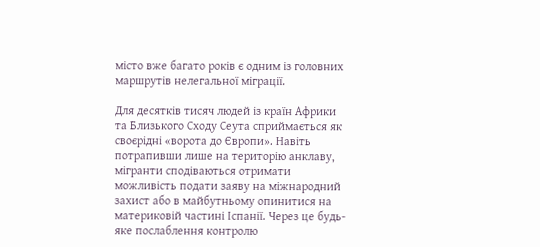місто вже багато років є одним із головних маршрутів нелегальної міграції.

Для десятків тисяч людей із країн Африки та Близького Сходу Сеута сприймається як своєрідні «ворота до Європи». Навіть потрапивши лише на територію анклаву, мігранти сподіваються отримати можливість подати заяву на міжнародний захист або в майбутньому опинитися на материковій частині Іспанії. Через це будь-яке послаблення контролю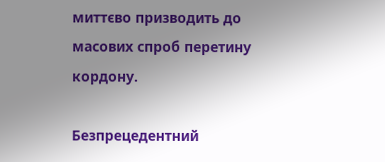миттєво призводить до масових спроб перетину кордону.

Безпрецедентний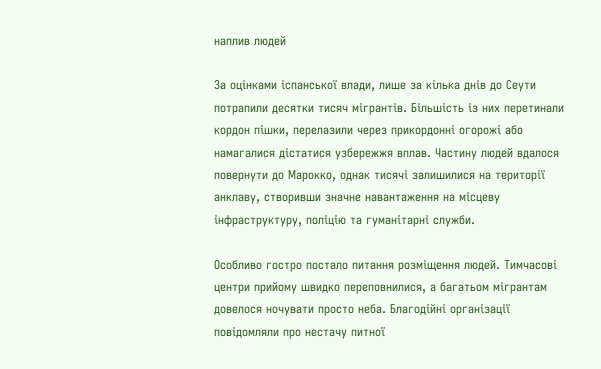наплив людей

За оцінками іспанської влади, лише за кілька днів до Сеути потрапили десятки тисяч мігрантів. Більшість із них перетинали кордон пішки, перелазили через прикордонні огорожі або намагалися дістатися узбережжя вплав. Частину людей вдалося повернути до Марокко, однак тисячі залишилися на території анклаву, створивши значне навантаження на місцеву інфраструктуру, поліцію та гуманітарні служби.

Особливо гостро постало питання розміщення людей. Тимчасові центри прийому швидко переповнилися, а багатьом мігрантам довелося ночувати просто неба. Благодійні організації повідомляли про нестачу питної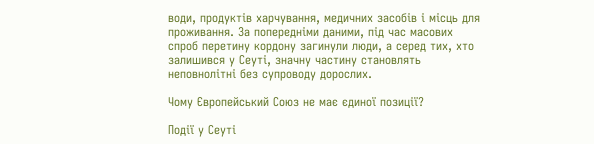води, продуктів харчування, медичних засобів і місць для проживання. За попередніми даними, під час масових спроб перетину кордону загинули люди, а серед тих, хто залишився у Сеуті, значну частину становлять неповнолітні без супроводу дорослих.

Чому Європейський Союз не має єдиної позиції?

Події у Сеуті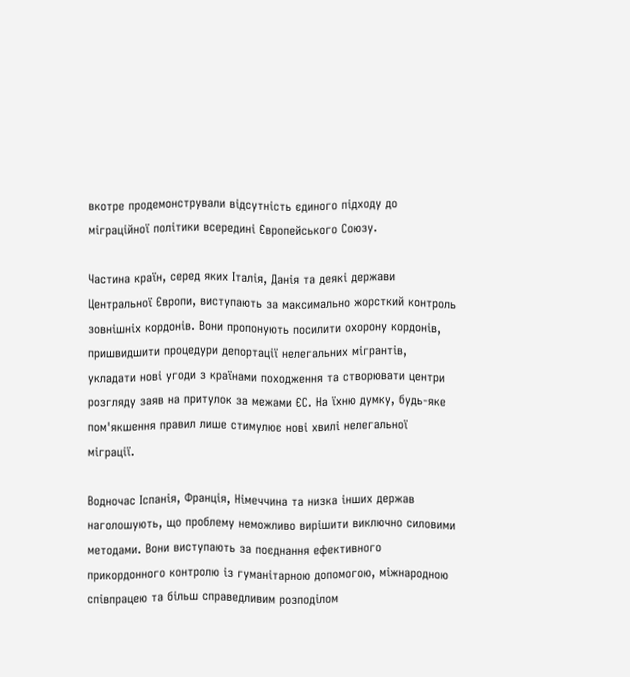вкотре продемонстрували відсутність єдиного підходу до міграційної політики всередині Європейського Союзу.

Частина країн, серед яких Італія, Данія та деякі держави Центральної Європи, виступають за максимально жорсткий контроль зовнішніх кордонів. Вони пропонують посилити охорону кордонів, пришвидшити процедури депортації нелегальних мігрантів, укладати нові угоди з країнами походження та створювати центри розгляду заяв на притулок за межами ЄС. На їхню думку, будь-яке пом'якшення правил лише стимулює нові хвилі нелегальної міграції.

Водночас Іспанія, Франція, Німеччина та низка інших держав наголошують, що проблему неможливо вирішити виключно силовими методами. Вони виступають за поєднання ефективного прикордонного контролю із гуманітарною допомогою, міжнародною співпрацею та більш справедливим розподілом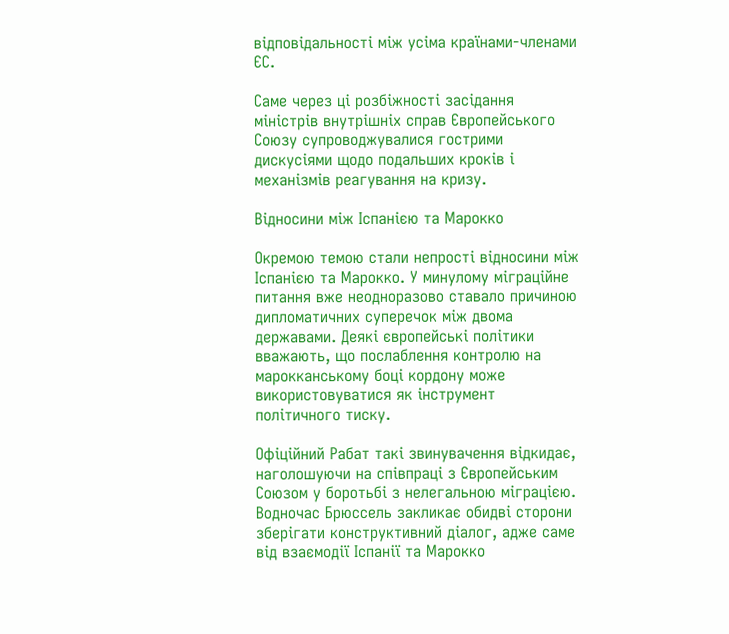відповідальності між усіма країнами-членами ЄС.

Саме через ці розбіжності засідання міністрів внутрішніх справ Європейського Союзу супроводжувалися гострими дискусіями щодо подальших кроків і механізмів реагування на кризу.

Відносини між Іспанією та Марокко

Окремою темою стали непрості відносини між Іспанією та Марокко. У минулому міграційне питання вже неодноразово ставало причиною дипломатичних суперечок між двома державами. Деякі європейські політики вважають, що послаблення контролю на марокканському боці кордону може використовуватися як інструмент політичного тиску.

Офіційний Рабат такі звинувачення відкидає, наголошуючи на співпраці з Європейським Союзом у боротьбі з нелегальною міграцією. Водночас Брюссель закликає обидві сторони зберігати конструктивний діалог, адже саме від взаємодії Іспанії та Марокко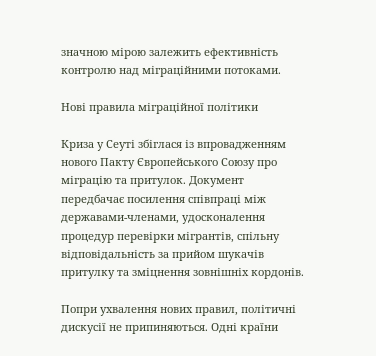значною мірою залежить ефективність контролю над міграційними потоками.

Нові правила міграційної політики

Криза у Сеуті збіглася із впровадженням нового Пакту Європейського Союзу про міграцію та притулок. Документ передбачає посилення співпраці між державами-членами, удосконалення процедур перевірки мігрантів, спільну відповідальність за прийом шукачів притулку та зміцнення зовнішніх кордонів.

Попри ухвалення нових правил, політичні дискусії не припиняються. Одні країни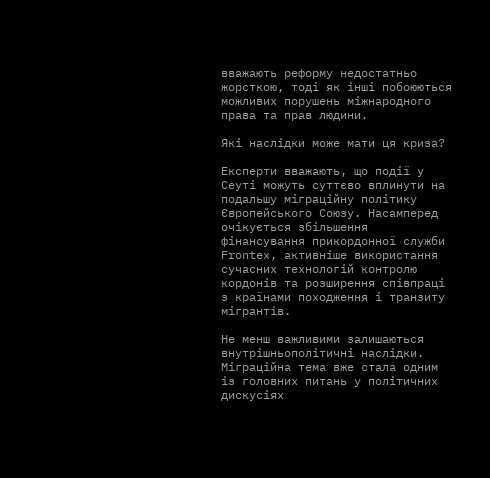вважають реформу недостатньо жорсткою, тоді як інші побоюються можливих порушень міжнародного права та прав людини.

Які наслідки може мати ця криза?

Експерти вважають, що події у Сеуті можуть суттєво вплинути на подальшу міграційну політику Європейського Союзу. Насамперед очікується збільшення фінансування прикордонної служби Frontex, активніше використання сучасних технологій контролю кордонів та розширення співпраці з країнами походження і транзиту мігрантів.

Не менш важливими залишаються внутрішньополітичні наслідки. Міграційна тема вже стала одним із головних питань у політичних дискусіях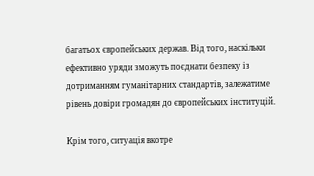багатьох європейських держав. Від того, наскільки ефективно уряди зможуть поєднати безпеку із дотриманням гуманітарних стандартів, залежатиме рівень довіри громадян до європейських інституцій.

Крім того, ситуація вкотре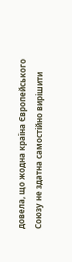довела, що жодна країна Європейського Союзу не здатна самостійно вирішити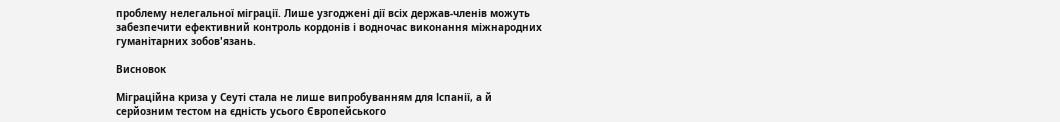проблему нелегальної міграції. Лише узгоджені дії всіх держав-членів можуть забезпечити ефективний контроль кордонів і водночас виконання міжнародних гуманітарних зобов'язань.

Висновок

Міграційна криза у Сеуті стала не лише випробуванням для Іспанії, а й серйозним тестом на єдність усього Європейського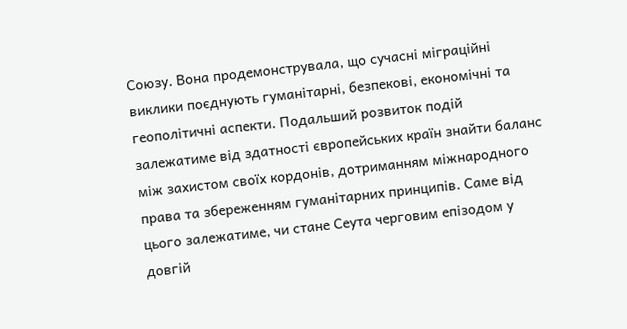Союзу. Вона продемонструвала, що сучасні міграційні виклики поєднують гуманітарні, безпекові, економічні та геополітичні аспекти. Подальший розвиток подій залежатиме від здатності європейських країн знайти баланс між захистом своїх кордонів, дотриманням міжнародного права та збереженням гуманітарних принципів. Саме від цього залежатиме, чи стане Сеута черговим епізодом у довгій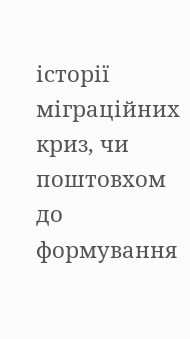історії міграційних криз, чи поштовхом до формування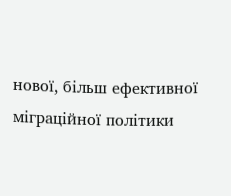нової, більш ефективної міграційної політики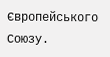Європейського Союзу.